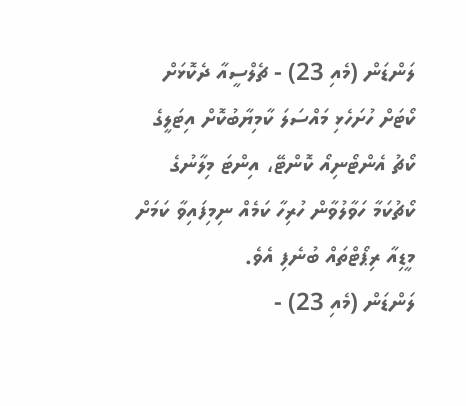ލަންޑަން (މެއި 23) - ޗެލްސީއާ ދެކޮޅަށް ކޯޓަށް ހުށަހެޅި މައްސަލަ ކާމިޔާބުކޮށް އިޓަލީގެ ކޯޗު އެންޓޯނިއޯ ކޮންޓޭ، އިންޓަ މިލާނުގެ ކޯޗުކަމާ ހަވާލުވާން ހުރިހާ ކަމެއް ނިމިފައިވާ ކަމަށް މީޑިއާ ރިޕޯޓްތައް ބުނެފި އެވެ.
ލަންޑަން (މެއި 23) -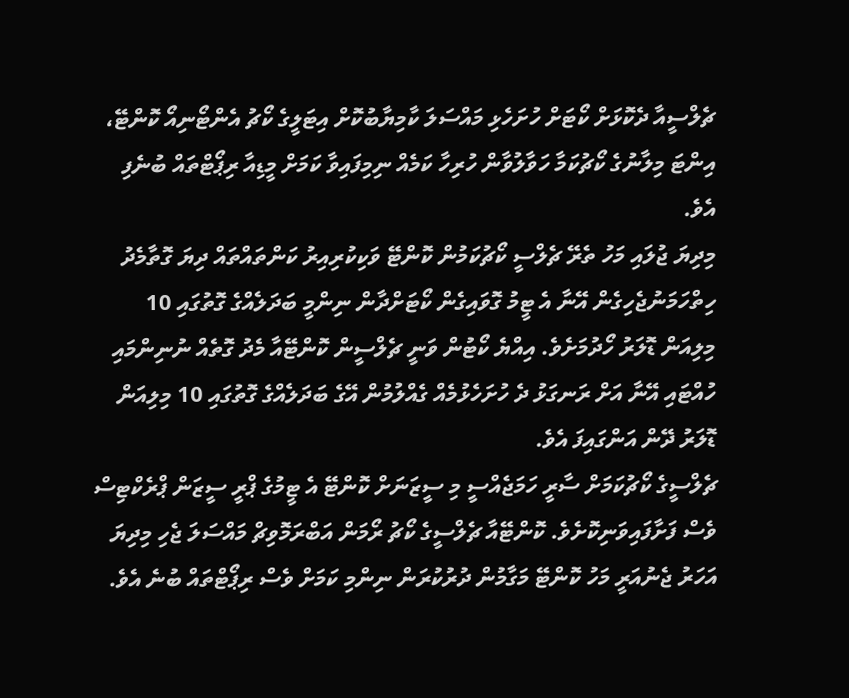ޗެލްސީއާ ދެކޮޅަށް ކޯޓަށް ހުށަހެޅި މައްސަލަ ކާމިޔާބުކޮށް އިޓަލީގެ ކޯޗު އެންޓޯނިއޯ ކޮންޓޭ، އިންޓަ މިލާނުގެ ކޯޗުކަމާ ހަވާލުވާން ހުރިހާ ކަމެއް ނިމިފައިވާ ކަމަށް މީޑިއާ ރިޕޯޓްތައް ބުނެފި އެވެ.
މިދިޔަ ޖުލައި މަހު ތެރޭ ޗެލްސީ ކޯޗުކަމުން ކޮންޓޭ ވަކިކުރިއިރު ކަންތައްތައް ދިޔަ ގޮތާމެދު ހިތްހަމަނުޖެހިގެން އޭނާ އެ ޓީމު ގޮވައިގެން ކޯޓަށްދާން ނިންމީ ބަދަލެއްގެ ގޮތުގައި 10 މިލިއަން ޑޮލަރު ހޯދުމަށެވެ. އިއްޔެ ކޯޓުން ވަނީ ޗެލްސީން ކޮންޓޭއާ މެދު ގޮތެއް ނުނިންމައި ހުއްޓައި އޭނާ އަށް ރަނގަޅު ދެ ހުށަހެޅުމެއް ގެއްލުމުން އޭގެ ބަދަލެއްގެ ގޮތުގައި 10 މިލިއަން ޑޮލަރު ދޭން އަންގައިފަ އެވެ.
ޗެލްސީގެ ކޯޗުކަމަށް ސާރީ ހަމަޖެއްސީ މި ސީޒަނަށް ކޮންޓޭ އެ ޓީމުގެ ޕްރީ ސީޒަން ޕްރެކްޓިސް ވެސް ފަށާފައިވަނިކޮށެވެ. ކޮންޓޭއާ ޗެލްސީގެ ކޯޗު ރޯމަން އަބްރަމޮވިޗް މައްސަލަ ޖެހި މިދިޔަ އަހަރު ޖެނުއަރީ މަހު ކޮންޓޭ މަގާމުން ދުރުކުރަން ނިންމި ކަމަށް ވެސް ރިޕޯޓްތައް ބުނެ އެވެ.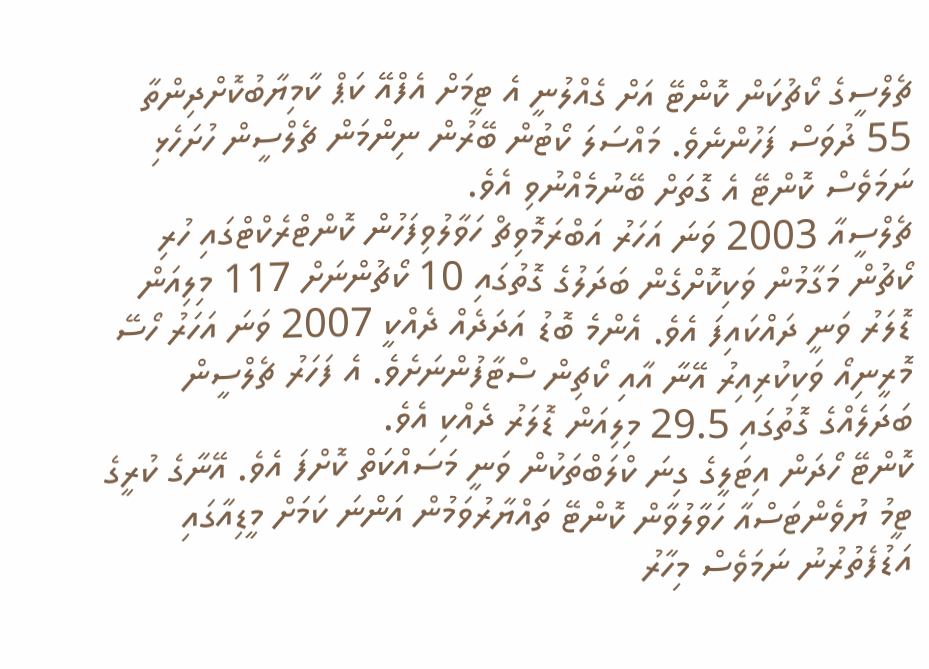ޗެލްސީގެ ކޯޗުކަން ކޮންޓޭ އަށް ގެއްލުނީ އެ ޓީމަށް އެފްއޭ ކަޕް ކާމިޔާބުކޮށްދިންތާ 55 ދުވަސް ފަހުންނެވެ. މައްސަލަ ކޯޓުން ބޭރުން ނިންމަން ޗެލްސީން ހުށަހެޅި ނަމަވެސް ކޮންޓޭ އެ ގޮތަށް ބޭނުމެއްނުވި އެވެ.
ޗެލްސީއާ 2003 ވަނަ އަހަރު އަބްރަމޮވިޗް ހަވާލުވިފަހުން ކޮންޓްރެކްޓްގައި ހުރި ކޯޗުން މަގާމުން ވަކިކޮށްގެން ބަދަލުގެ ގޮތުގައި 10 ކޯޗުންނަށް 117 މިލިއަން ޑޮލަރު ވަނީ ދައްކައިފަ އެވެ. އެންމެ ބޮޑު އަދަދެއް ދެއްކީ 2007 ވަނަ އަހަރު ހޯސޭ މޮރީނިއޯ ވަކިކުރިއިރު އޭނާ އާއި ކޯޗިން ސްޓާފުންނަށެވެ. އެ ފަހަރު ޗެލްސީން ބަދަލެއްގެ ގޮތުގައި 29.5 މިލިއަން ޑޮލަރު ދެއްކި އެވެ.
ކޮންޓޭ ހޯދަން އިޓަލީގެ ގިނަ ކްލަބްތަކުން ވަނީ މަސައްކަތް ކޮށްފަ އެވެ. އޭނާގެ ކުރީގެ ޓީމު ޔުވެންޓަސްއާ ހަވާލުވާން ކޮންޓޭ ތައްޔާރުވަމުން އަންނަ ކަމަށް މީޑިއާގައި އަޑުފެތުރުނު ނަމަވެސް މިހާރު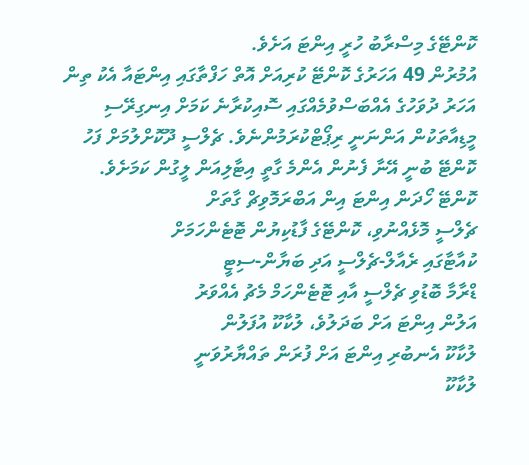ކޮންޓޭގެ މިސްރާބު ހުރީ އިންޓަ އަށެވެ.
އުމުރުން 49 އަހަރުގެ ކޮންޓޭ ކުރިއަށް އޮތް ހަފްތާގައި އިންޓައާ އެކު ތިން އަހަރު ދުވަހުގެ އެއްބަސްވުމެއްގައި ސޮއިކުރާނެ ކަމަށް އިނގިރޭސި މީޑިއާތަކުން އަންނަނީ ރިޕޯޓްކުރަމުންނެވެ. ޗެލްސީ ދޫކޮށްލުމަށް ފަހު ކޮންޓޭ ބުނީ އޭނާ ފެނުން އެންމެ ގާތީ އިޓާލިއަން ލީގުން ކަމަށެވެ.
ކޮންޓޭ ހޯދަން އިންޓަ އިން އަބްރަމޮވިޗް ގާތަށް
ޗެލްސީ މޮޅެއްނުވި، ކޮންޓޭގެ ފާޑުކިޔުން ޓޮޓެންހަމަށް
ކުއާޓާގައި ރެއާލް-ޗެލްސީ އަދި ބަޔާން-ސިޓީ
ޑްރާމާ ބޮޑުވި ޗެލްސީ އާއި ޓޮޓެންހަމް މެޗު އެއްވަރު
އަލުން އިންޓަ އަށް ބަދަލުވެ، ލުކާކޫ އުފަލުން
ލުކާކޫ އެނބުރި އިންޓަ އަށް ފުރަން ތައްޔާރުވަނީ
ލުކާކޫ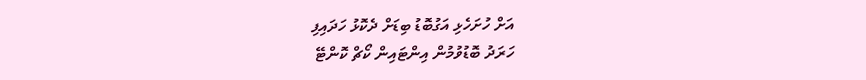އަށް ހުށަހެޅި އަގުބޮޑު ބިޑަށް ދެކޮޅު ހަދައިފި
ހަރަދު ބޮޑުވުމުން އިންޓައިން ކޯޗް ކޮންޓޭ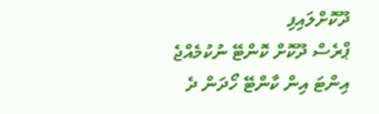ދޫކޮށްލައިފި
ޕްރެސް ދޫކޮށް ކޮންޓޭ ނުކުމެއްޖެ
އިންޓަ އިން ކާންޓޭ ހޯދަން ދެ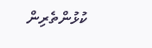ކުޅުންތެރިން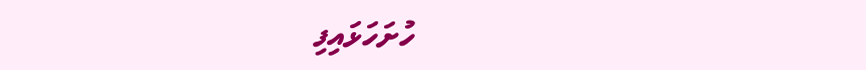ހުށަހަޅައިފި